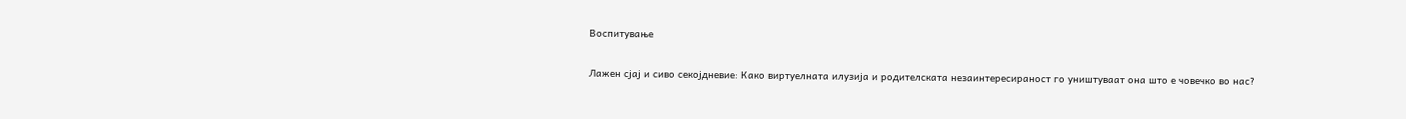Воспитување

Лажен сјај и сиво секојдневие: Како виртуелната илузија и родителската незаинтересираност го уништуваат она што е човечко во нас?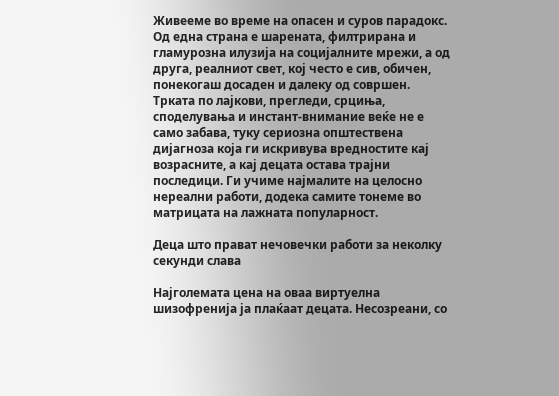Живееме во време на опасен и суров парадокс. Од една страна е шарената, филтрирана и гламурозна илузија на социјалните мрежи, а од друга, реалниот свет, кој често е сив, обичен, понекогаш досаден и далеку од совршен. Трката по лајкови, прегледи, срциња, споделувања и инстант-внимание веќе не е само забава, туку сериозна општествена дијагноза која ги искривува вредностите кај возрасните, а кај децата остава трајни последици. Ги учиме најмалите на целосно нереални работи, додека самите тонеме во матрицата на лажната популарност.

Деца што прават нечовечки работи за неколку секунди слава

Најголемата цена на оваа виртуелна шизофренија ја плаќаат децата. Несозреани, со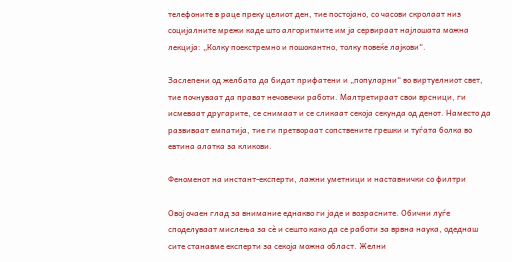телефоните в раце преку целиот ден, тие постојано, со часови скролаат низ социјалните мрежи каде што алгоритмите им ја сервираат најлошата можна лекција: „Колку поекстремно и пошокантно, толку повеќе лајкови“.

Заслепени од желбата да бидат прифатени и „популарни“ во виртуелниот свет, тие почнуваат да прават нечовечки работи. Малтретираат свои врсници, ги исмеваат другарите, се снимаат и се сликаат секоја секунда од денот. Наместо да развиваат емпатија, тие ги претвораат сопствените грешки и туѓата болка во евтина алатка за кликови.

Феноменот на инстант-експерти, лажни уметници и наставнички со филтри

Овој очаен глад за внимание еднакво ги јаде и возрасните. Обични луѓе споделуваат мислења за сè и сешто како да се работи за врвна наука, одеднаш сите станавме експерти за секоја можна област. Желни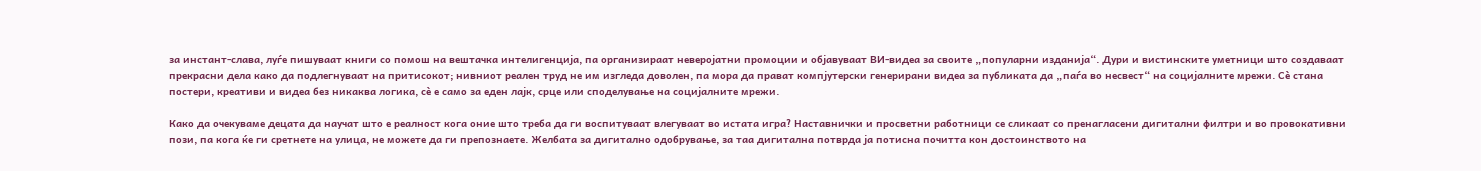за инстант-слава, луѓе пишуваат книги со помош на вештачка интелигенција, па организираат неверојатни промоции и објавуваат ВИ-видеа за своите „популарни изданија“. Дури и вистинските уметници што создаваат прекрасни дела како да подлегнуваат на притисокот; нивниот реален труд не им изгледа доволен, па мора да прават компјутерски генерирани видеа за публиката да „паѓа во несвест“ на социјалните мрежи. Сè стана постери, креативи и видеа без никаква логика, сè е само за еден лајк, срце или споделување на социјалните мрежи.

Како да очекуваме децата да научат што е реалност кога оние што треба да ги воспитуваат влегуваат во истата игра? Наставнички и просветни работници се сликаат со пренагласени дигитални филтри и во провокативни пози, па кога ќе ги сретнете на улица, не можете да ги препознаете. Желбата за дигитално одобрување, за таа дигитална потврда ја потисна почитта кон достоинството на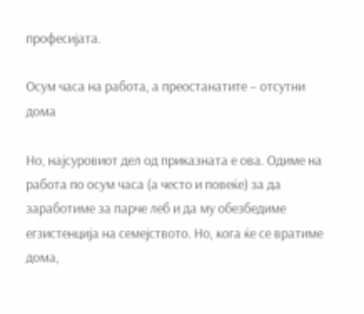професијата.

Осум часа на работа, а преостанатите – отсутни дома

Но, најсуровиот дел од приказната е ова. Одиме на работа по осум часа (а често и повеќе) за да заработиме за парче леб и да му обезбедиме егзистенција на семејството. Но, кога ќе се вратиме дома,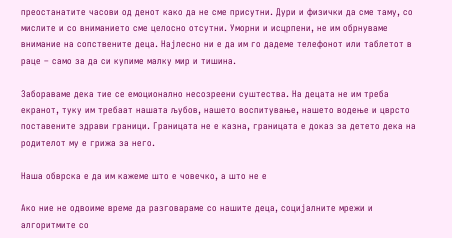преостанатите часови од денот како да не сме присутни. Дури и физички да сме таму, со мислите и со вниманието сме целосно отсутни. Уморни и исцрпени, не им обрнуваме внимание на сопствените деца. Најлесно ни е да им го дадеме телефонот или таблетот в раце – само за да си купиме малку мир и тишина.

Забораваме дека тие се емоционално несозреени суштества. На децата не им треба екранот, туку им требаат нашата љубов, нашето воспитување, нашето водење и цврсто поставените здрави граници. Границата не е казна, границата е доказ за детето дека на родителот му е грижа за него.

Наша обврска е да им кажеме што е човечко, а што не е

Ако ние не одвоиме време да разговараме со нашите деца, социјалните мрежи и алгоритмите со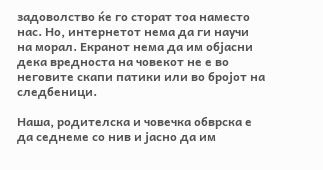задоволство ќе го сторат тоа наместо нас. Но, интернетот нема да ги научи на морал. Екранот нема да им објасни дека вредноста на човекот не е во неговите скапи патики или во бројот на следбеници.

Наша, родителска и човечка обврска е да седнеме со нив и јасно да им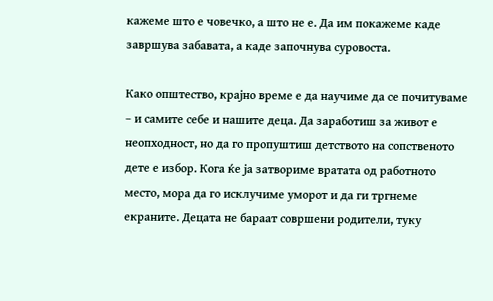кажеме што е човечко, а што не е. Да им покажеме каде завршува забавата, а каде започнува суровоста.

Како општество, крајно време е да научиме да се почитуваме – и самите себе и нашите деца. Да заработиш за живот е неопходност, но да го пропуштиш детството на сопственото дете е избор. Кога ќе ја затвориме вратата од работното место, мора да го исклучиме уморот и да ги тргнеме екраните. Децата не бараат совршени родители, туку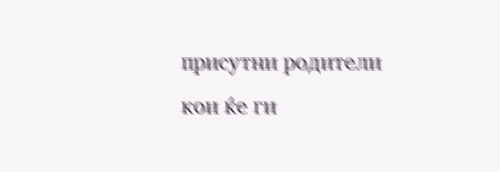присутни родители кои ќе ги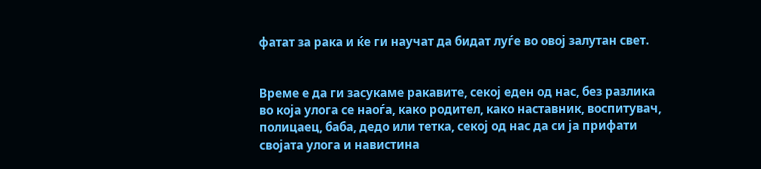фатат за рака и ќе ги научат да бидат луѓе во овој залутан свет.


Време е да ги засукаме ракавите, секој еден од нас, без разлика во која улога се наоѓа, како родител, како наставник, воспитувач, полицаец, баба, дедо или тетка, секој од нас да си ја прифати својата улога и навистина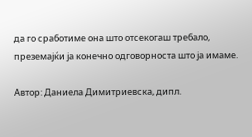да го сработиме она што отсекогаш требало, преземајќи ја конечно одговорноста што ја имаме.

Автор: Даниела Димитриевска, дипл.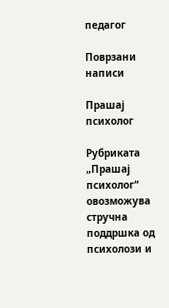педагог

Поврзани написи

Прашај психолог

Рубриката „Прашај психолог“ овозможува стручна поддршка од психолози и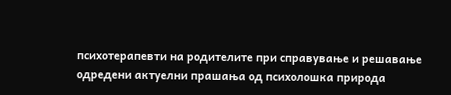психотерапевти на родителите при справување и решавање одредени актуелни прашања од психолошка природа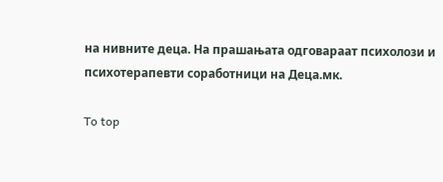на нивните деца. На прашањата одговараат психолози и психотерапевти соработници на Деца.мк.

To top